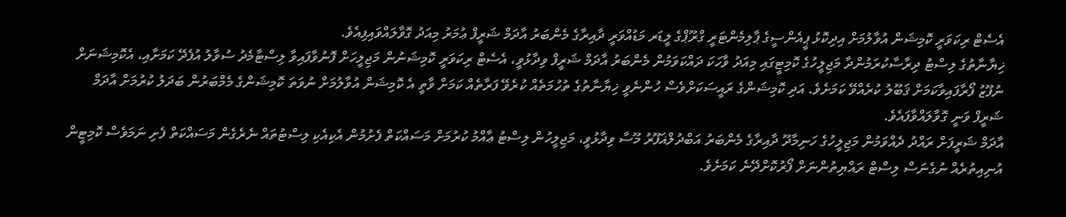އެސެޓް ރިކަވަރީ ކޮމިޝަން އުވާލުމަށް އިދިކޮޅު ޕީއެންސީގެ ޕާލިމެންޓަރީ ގްރޫޕްގެ ލީޑަރ މަޑުއްވަރީ ދާއިރާގެ މެންބަރު އާދަމް ޝަރީފް ޢުމަރު މިއަދު ގޮވާލައްވައިފިއެވެ.
ޚިޔާނާތުގެ ލިސްޓު ދިރާސާކުރަމުންދާ މަޖިލީހުގެ ކޮމިޓީގައި މިއަދު ވާހަކަ ދައްކަވަމުން މެންބަރު އާދަމް ޝަރީފް ވިދާޅުވީ، އެސެޓް ރިކަވަރީ ކޮމިޝަނުން މަޖިލީހަށް ފޮނުވާފައިވާ ލިސްޓާމެދު ސުވާލު އުފެދޭ ކަމަށާއި، އެކޮމިޝަނަށް ނުފޫޒު ފޯރާފައިވާކަމަށް ޤަބޫލު ކުރެއްވޭ ކަމަށެވެ. އަދި ކޮމިޝަންގެ ރައީސަކަށްވެސް ހުންނެވީ ޚިޔާނާތުގެ ތުހުމަތެއް ކުރެވޭ ފަރާތެއް ކަމަށް ވާތީ އެ ކޮމިޝަން އުވާލުމަށް ނުވަތަ ކޮމިޝަންގެ މެމްބަރުން ބަދަލު ކުރުމަށް އާދަމް ޝަރީފް ވަނީ ގޮވާލައްވާފައެވެ.
އާދަމް ޝަރީފަށް ރައްދު ދެއްވަމުން މަޖިލީހުގެ ހަނިމާދޫ ދާއިރާގެ މެންބަރު އަބްދުލްޣަފޫރު މޫސާ ވިދާޅުވީ، މަޖިލީހުން ލިސްޓު ޢާއްމު ކުރުމަށް މަސައްކަތް ފެށުމުން އެކިއެކި ލިސްޓުތައް ނެރެގެން މަސައްކަތް ފެށި ނަމަވެސް ކޮމިޓީން އުނިއިތުރެއް ނުގެނަސް ލިސްޓް ރައްޔިތުންނަށް ފޯރުކޮށްދޭނެ ކަމަށެވެ.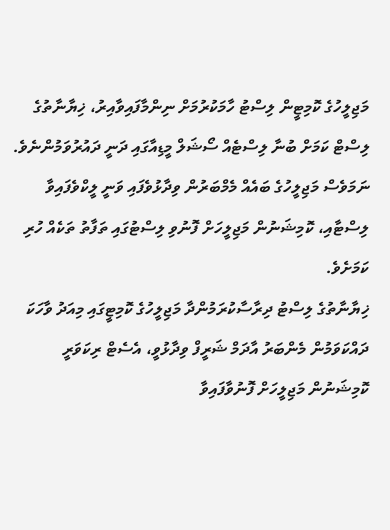މަޖިލީހުގެ ކޮމިޓީން ލިސްޓު ހާމަކުރުމަށް ނިންމާފައިވާއިރު، ޚިޔާނާތުގެ ލިސްޓް ކަމަށް ބުނާ ލިސްޓެއް ސޯޝަލް މީޑިއާގައި ދަނީ ދައުރުވަމުންނެވެ. ނަމަވެސް މަޖިލީހުގެ ބައެއް މެމްބަރުން ވިދާޅުވެފައި ވަނީ ލީކްވެފައިވާ ލިސްޓާއި، ކޮމިޝަނުން މަޖިލީހަށް ފޮނުވި ލިސްޓުގައި ތަފާތު ތަކެއް ހުރި ކަމަށެވެ.
ޚިޔާނާތުގެ ލިސްޓު ދިރާސާކުރަމުންދާ މަޖިލީހުގެ ކޮމިޓީގައި މިއަދު ވާހަކަ ދައްކަވަމުން މެންބަރު އާދަމް ޝަރީފް ވިދާޅުވީ، އެސެޓް ރިކަވަރީ ކޮމިޝަނުން މަޖިލީހަށް ފޮނުވާފައިވާ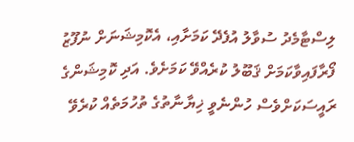ލިސްޓާމެދު ސުވާލު އުފެދޭ ކަމަށާއި، އެކޮމިޝަނަށް ނުފޫޒު ފޯރާފައިވާކަމަށް ޤަބޫލު ކުރެއްވޭ ކަމަށެވެ. އަދި ކޮމިޝަންގެ ރައީސަކަށްވެސް ހުންނެވީ ޚިޔާނާތުގެ ތުހުމަތެއް ކުރެވޭ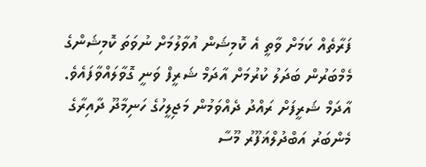ފަރާތެއް ކަމަށް ވާތީ އެ ކޮމިޝަން އުވާލުމަށް ނުވަތަ ކޮމިޝަންގެ މެމްބަރުން ބަދަލު ކުރުމަށް އާދަމް ޝަރީފް ވަނީ ގޮވާލައްވާފައެވެ.
އާދަމް ޝަރީފަށް ރައްދު ދެއްވަމުން މަޖިލީހުގެ ހަނިމާދޫ ދާއިރާގެ މެންބަރު އަބްދުލްޣަފޫރު މޫސާ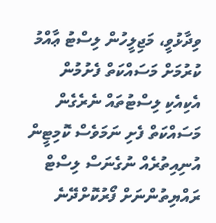ވިދާޅުވީ، މަޖިލީހުން ލިސްޓު ޢާއްމު ކުރުމަށް މަސައްކަތް ފެށުމުން އެކިއެކި ލިސްޓުތައް ނެރެގެން މަސައްކަތް ފެށި ނަމަވެސް ކޮމިޓީން އުނިއިތުރެއް ނުގެނަސް ލިސްޓް ރައްޔިތުންނަށް ފޯރުކޮށްދޭނެ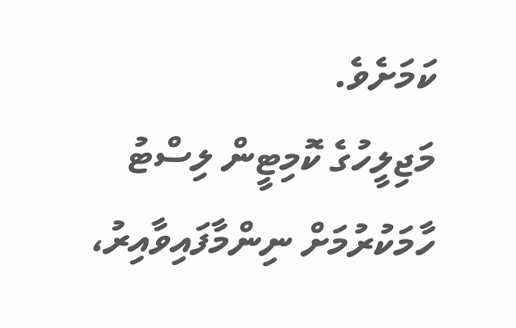ކަމަށެވެ.
މަޖިލީހުގެ ކޮމިޓީން ލިސްޓު ހާމަކުރުމަށް ނިންމާފައިވާއިރު،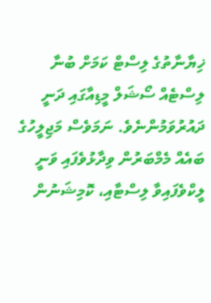ޚިޔާނާތުގެ ލިސްޓް ކަމަށް ބުނާ ލިސްޓެއް ސޯޝަލް މީޑިއާގައި ދަނީ ދައުރުވަމުންނެވެ. ނަމަވެސް މަޖިލީހުގެ ބައެއް މެމްބަރުން ވިދާޅުވެފައި ވަނީ ލީކްވެފައިވާ ލިސްޓާއި، ކޮމިޝަނުން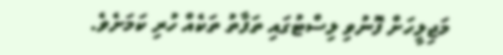މަޖިލީހަށް ފޮނުވި ލިސްޓުގައި ތަފާތު ތަކެއް ހުރި ކަމަށެވެ.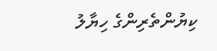ކިޔުންތެރިންގެ ހިޔާލު